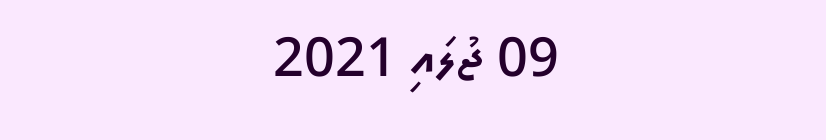09 ޖުލައި 2021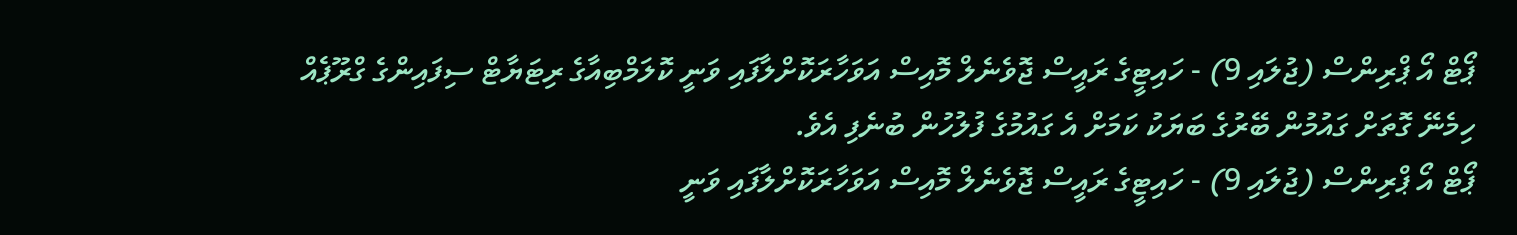ޕޯޓް އޯ ޕްރިންސް (ޖުލައި 9) - ހައިޓީގެ ރައީސް ޖޮވެނެލް މޮއިސް އަވަހާރަކޮށްލާފައި ވަނީ ކޮލަމްބިއާގެ ރިޓަޔާޓް ސިފައިންގެ ގްރޫޕެއް ހިމެނޭ ގޮތަށް ގައުމުން ބޭރުގެ ބަޔަކު ކަމަށް އެ ގައުމުގެ ފުލުހުން ބުނެފި އެވެ.
ޕޯޓް އޯ ޕްރިންސް (ޖުލައި 9) - ހައިޓީގެ ރައީސް ޖޮވެނެލް މޮއިސް އަވަހާރަކޮށްލާފައި ވަނީ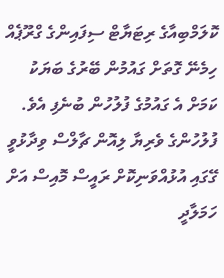ކޮލަމްބިއާގެ ރިޓަޔާޓް ސިފައިންގެ ގްރޫޕެއް ހިމެނޭ ގޮތަށް ގައުމުން ބޭރުގެ ބަޔަކު ކަމަށް އެ ގައުމުގެ ފުލުހުން ބުނެފި އެވެ.
ފުލުހުންގެ ވެރިޔާ ލިއޮން ޗާލްސް ވިދާޅުވީ ގޭގައި އުޅުއްވަނިކޮށް ރައީސް މޮއިސް އަށް ހަމަލާދީ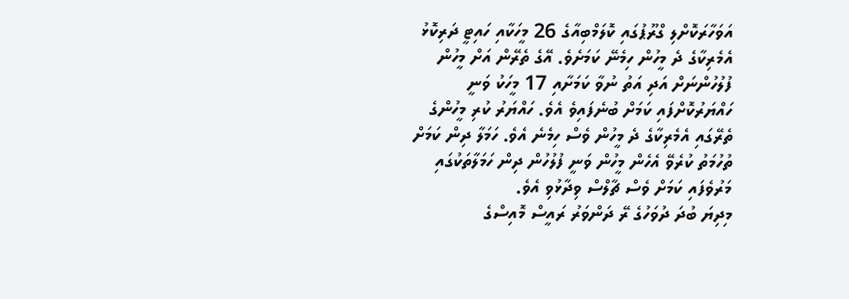އަވަހާރަކޮށްލި ގްރޫޕުގައި ކޮލަމްބިއާގެ 26 މީހަކާއި ހައިޓީ ދަރިކޮޅު އެމެރިކާގެ ދެ މީހުން ހިމެނޭ ކަމަށެވެ. އޭގެ ތެރޭން އަށް މީހުން ފުލުހުންނަށް އަދި އަތު ނުވާ ކަމަށާއި 17 މީހަކު ވަނީ ހައްޔަރުކޮށްފައި ކަމަށް ބުނެފައިވެ އެވެ. ހައްޔަރު ކުރި މީހުންގެ ތެރޭގައި އެމެރިކާގެ ދެ މީހުން ވެސް ހިމެނެ އެވެ. ހަމަލާ ދިން ކަމަށް ތުހުމަތު ކުރެވޭ އެހެން މީހުން ވަނީ ފުލުހުން ދިން ހަމަލާތަކުގައި މަރުވެފައި ކަމަށް ވެސް ޗާލްސް ވިދާޅުވި އެވެ.
މިދިޔަ ބުދަ ދުވަހުގެ ރޭ ދަންވަރު ރައީސް މޮއިސްގެ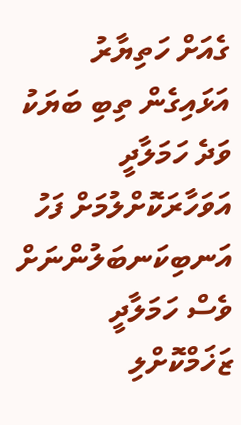ގެއަށް ހަތިޔާރު އަޅައިގެން ތިބި ބަޔަކު ވަދެ ހަމަލާދީ އަވަހާރަކޮށްލުމަށް ފަހު އަނބިކަނބަލުންނަށް ވެސް ހަމަލާދީ ޒަޚަމްކޮށްލި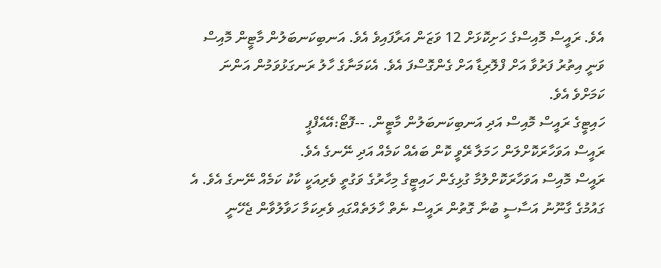އެވެ. ރައީސް މޮއިސްގެ ހަށިކޮޅަށް 12 ވަޒަން އަރާފައިވެ އެވެ. އަނބިކަނބަލުން މާޓީން މޮއިސް ވަނީ އިތުރު ފަރުވާ އަށް ފްލޮރިޑާ އަށް ގެންގޮސްފަ އެވެ. އެކަމަނާގެ ހާލު ރަނގަޅުވަމުން އަންނަ ކަމަށްވެ އެވެ.
ހައިޓީގެ ރައީސް މޮއިސް އަދި އަނބިކަނބަލުން މާޓީން. --ފޮޓޯ:އޭއެފްޕީ
ރައީސް އަވަހާރަކޮށްލަން ހަމަލާ ރޭވީ ކޮން ބައެއް ކަމެއް އަދި ނޭނގެ އެވެ.
ރައީސް މޮއިސް އަވަހާރަކޮށްލުމާ ގުޅިގެން ހައިޓީގެ މިހާރުގެ ވަގުތީ ވެރިއަކީ ކާކު ކަމެއް ނޭނގެ އެވެ. އެ ގައުމުގެ ގާނޫނު އަސާސީ ބުނާ ގޮތުން ރައީސް ނެތް ހާލަތެއްގައި ވެރިކަމާ ހަވާލުވާން ޖެހޭނީ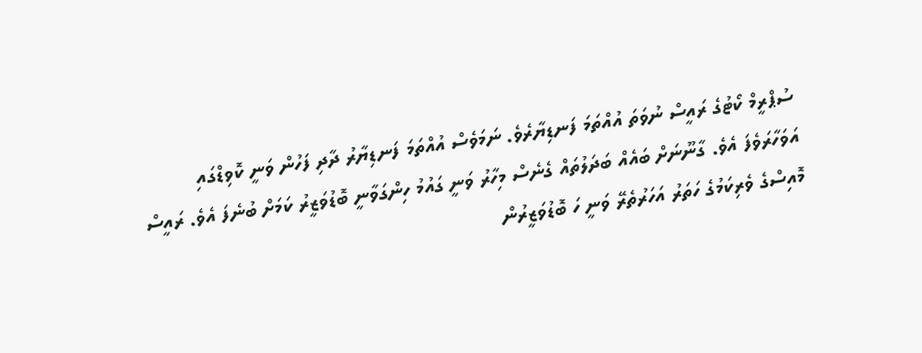ސުޕްރީމް ކޯޓުގެ ރައީސް ނުވަތަ އުއްތަމަ ފަނޑިޔާރެވެ. ނަމަވެސް އުއްތަމަ ފަނޑިޔާރު ދާދި ފަހުން ވަނީ ކޮވިޑްގައި އަވަހާރަވެފަ އެވެ. ގާނޫނަށް ބައެއް ބަދަލުތައް ގެނެސް މިހާރު ވަނީ ގައުމު ހިންގަވާނީ ބޮޑުވަޒީރު ކަމަށް ބުނެފަ އެވެ. ރައީސް މޮއިސްގެ ވެރިކަމުގެ ހަތަރު އަހަރުތެރޭ ވަނީ ހަ ބޮޑުވަޒީރުން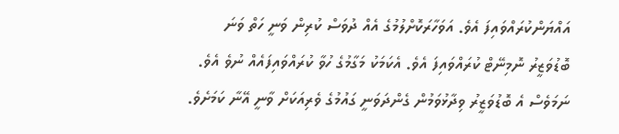އައްޔަންކުރައްވައިފަ އެވެ. އަވަހާރަކޮށްލުމުގެ އެއް ދުވަސް ކުރިން ވަނީ ހަތް ވަނަ ބޮޑުވަޒީރު ނޮމިނޭޓް ކުރައްވައިފަ އެވެ. އެކަމަކު މަގާމުގެ ހުވާ ކުރައްވައިފައެއް ނުވެ އެވެ. ނަމަވެސް އެ ބޮޑުވަޒީރު ވިދާޅުވަމުން ގެންދަވަނީ ގައުމުގެ ވެރިއަކަށް ވާނީ އޭނާ ކަމަށެވެ.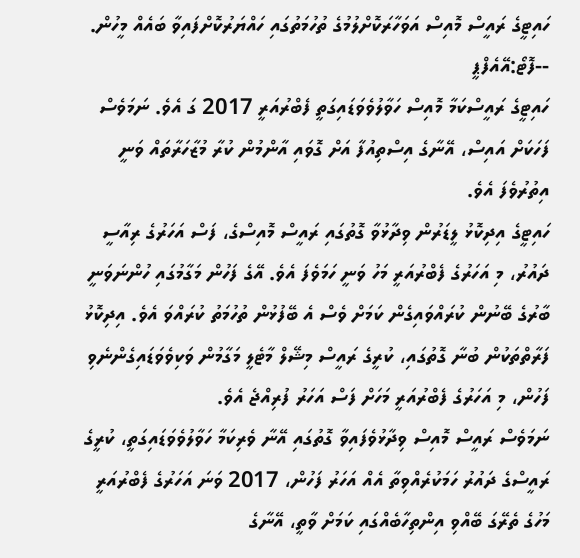ހައިޓީގެ ރައީސް މޮއިސް އަވަހާރަކޮށްލުމުގެ ތުހުމަތުގައި ހައްޔަރުކޮށްފައިވާ ބައެއް މީހުން. --ފޮޓޯ:އޭއެފްޕީ
ހައިޓީގެ ރައީސްކަމާ މޮއިސް ހަވާލުވެވަޑައިގަތީ ފެބްރުއަރީ 2017 ގަ އެވެ. ނަމަވެސް ފަހަކަށް އައިސް، އޭނާގެ އިސްތިއުފާ އަށް ގޮވައި އާންމުން ކުރާ މުޒާހަރާތައް ވަނީ އިތުރުވެފަ އެވެ.
ހައިޓީގެ އިދިކޮޅު ލީޑަރުން ވިދާޅުވާ ގޮތުގައި ރައީސް މޮއިސްގެ، ފަސް އަހަރުގެ ރިއާސީ ދައުރު، މި އަހަރުގެ ފެބްރުއަރީ މަހު ވަނީ ހަމަވެފަ އެވެ. އޭގެ ފަހުން މަގާމުގައި ހުންނަވަނީ ބާރުގެ ބޭނުން ކުރައްވައިގެން ކަމަށް ވެސް އެ ބޭފުޅުން ތުހުމަތު ކުރައްވަ އެވެ. އިދިކޮޅު ފަރާތްތަކުން ބުނާ ގޮތުގައި، ކުރީގެ ރައީސް މިޝޭލް މާޓެލީ މަގާމުން ވަކިވެވަޑައިގެންނެވި ފަހުން، މި އަހަރުގެ ފެބްރުއަރީ މަހަށް ފަސް އަހަރު ފުރިއްޖެ އެވެ.
ނަމަވެސް ރައީސް މޮއިސް ވިދާޅުވެފައިވާ ގޮތުގައި އޭނާ ވެރިކަމާ ހަވާލުވެވަޑައިގަތީ، ކުރީގެ ރައީސްގެ ދައުރު ހަމަކުރެއްވިތާ އެއް އަހަރު ފަހުން، 2017 ވަނަ އަހަރުގެ ފެބްރުއަރީ މަހުގެ ތެރޭގަ ބޭއްވި އިންތިހާބެއްގައި ކަމަށް ވާތީ، އޭނާގެ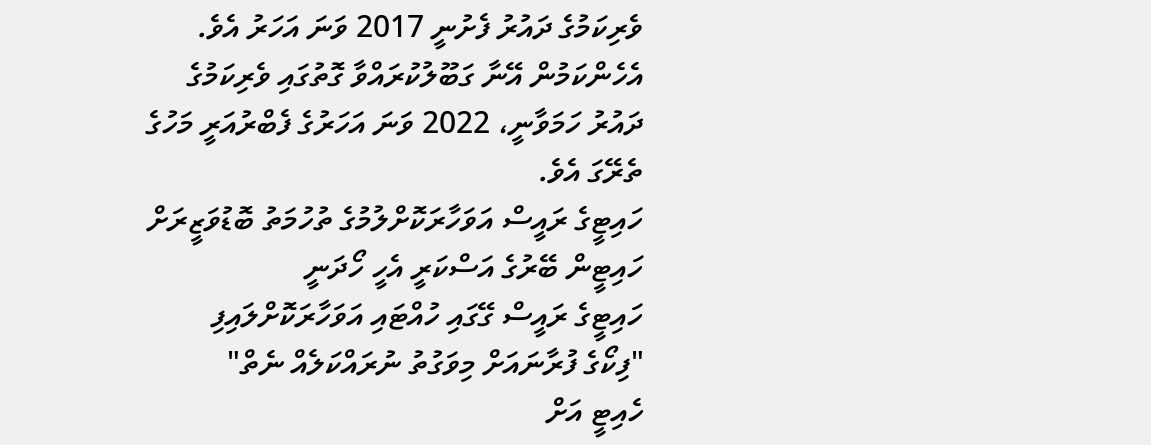ވެރިކަމުގެ ދައުރު ފެށުނީ 2017 ވަނަ އަހަރު އެވެ. އެހެންކަމުން އޭނާ ގަބޫލުކުރައްވާ ގޮތުގައި ވެރިކަމުގެ ދައުރު ހަމަވާނީ، 2022 ވަނަ އަހަރުގެ ފެބްރުއަރީ މަހުގެ ތެރޭގަ އެވެ.
ހައިޓީގެ ރައީސް އަވަހާރަކޮށްލުމުގެ ތުހުމަތު ބޮޑުވަޒީރަށް
ހައިޓީން ބޭރުގެ އަސްކަރީ އެހީ ހޯދަނީ
ހައިޓީގެ ރައީސް ގޭގައި ހުއްޓައި އަވަހާރަކޮށްލައިފި
"ފިކޯގެ ފުރާނައަށް މިވަގުތު ނުރައްކަލެއް ނެތް"
ހެއިޓީ އަށް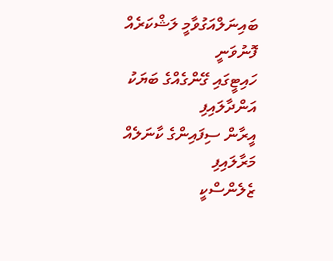ބައިނަލްއަގުވާމީ ލަޝްކަރެއް ފޮނުވަނީ
ހައިޓީގައި ގޭންގެއްގެ ބަޔަކު އަންދާލައިފި
އީރާން ސިފައިންގެ ކާނަލެއް މަރާލައިފި
ޒެލެންސްކީ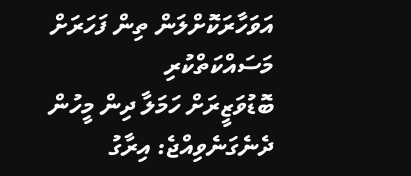އަވަހާރަކޮށްލަން ތިން ފަހަރަށް މަސައްކަތްކުރި
ބޮޑުވަޒީރަށް ހަމަލާ ދިން މީހުން ދެނެގަނެވިއްޖެ: އިރާގު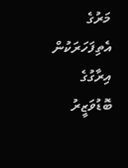މަރުގެ އެތިފަހަރަކުން އިރާގުގެ ބޮޑުވަޒީރު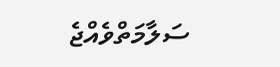ސަލާމަތްވެއްޖެ